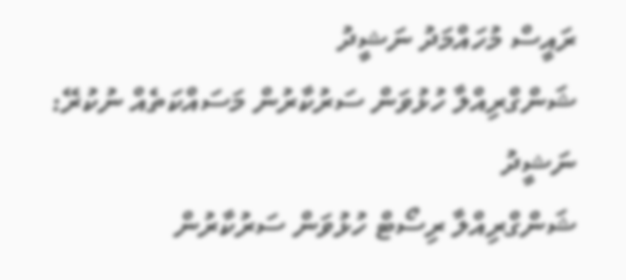ރައީސް މުހައްމަދު ނަޝީދު
ޝަންގްރިއްލާ ހުޅުވަން ސަރުކާރުން މަސައްކަތެއް ނުކުރޭ: ނަޝީދު
ޝަންގްރިއްލާ ރިސޯޓް ހުޅުވަން ސަރުކާރުން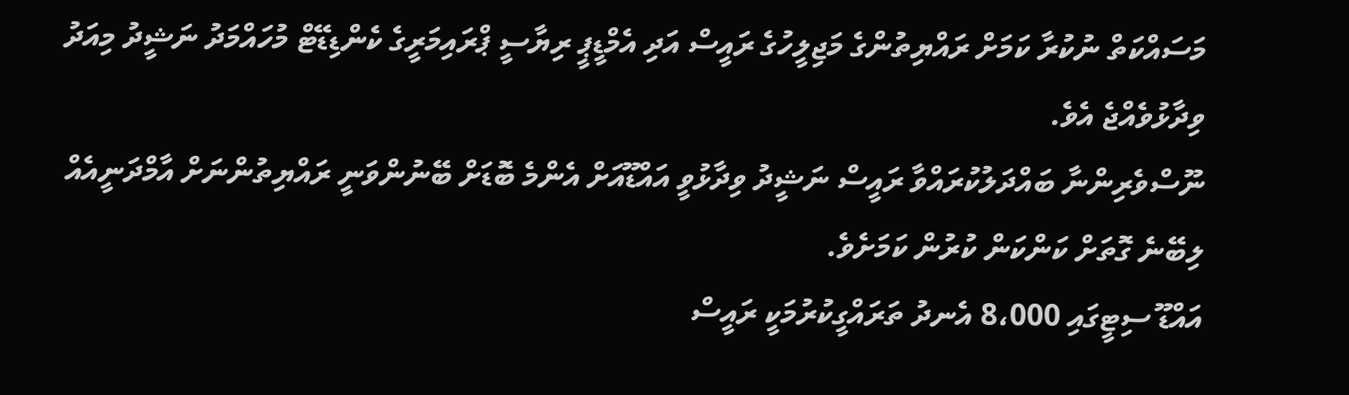މަސައްކަތް ނުކުރާ ކަމަށް ރައްޔިތުންގެ މަޖިލީހުގެ ރައީސް އަދި އެމްޑީޕީ ރިޔާސީ ޕްރައިމަރީގެ ކެންޑިޑޭޓް މުހައްމަދު ނަޝީދު މިއަދު ވިދާޅުވެއްޖެ އެވެ.
ނޫސްވެރިންނާ ބައްދަލުކުރައްވާ ރައީސް ނަޝީދު ވިދާޅުވީ އައްޑޫއަށް އެންމެ ބޮޑަށް ބޭނުންވަނީ ރައްޔިތުންނަށް އާމްދަނީއެއް ލިބޭނެ ގޮތަށް ކަންކަން ކުރުން ކަމަށެވެ.
އައްޑޫ ސިޓީގައި 8،000 އެނދު ތަރައްގީކުރުމަކީ ރައީސް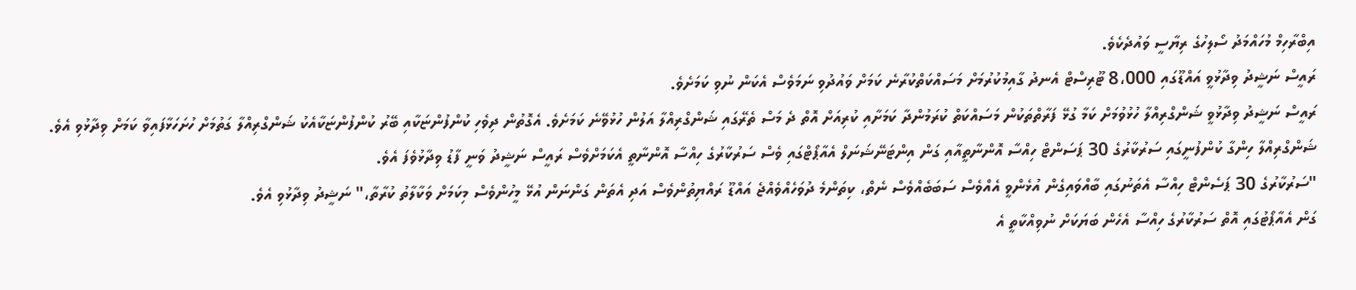އިބްރާހިމް މުހައްމަދު ސޯލިހުގެ ރިޔާސީ ވައުދެކެވެ.
ރައީސް ނަޝީދު ވިދާޅުވީ އައްޑޫގައި 8،000 ޓޫރިސްޓް އެނދު ގާއިމުކުރުމަށް މަސައްކަތްކުރާނެ ކަމަށް ވައުދުވި ނަމަވެސް އެކަން ނުވި ކަމަށެވެ.
ރައީސް ނަޝީދު ވިދާޅުވީ ޝަންގްރިއްލާ ހުޅުވުމަށް ކަމާ ގުޅޭ ފަރާތްތަކުން މަސައްކަތް ކުރަމުންދާ ކަމަށާއި ކުރިއަށް އޮތް ދެ މަސް ތެރޭގައި ޝަންގްރިއްލާ އަލުން ހުޅުވޭނެ ކަމަށެވެ. އެގޮތުން ދިވެހި ކުންފުންޏަކާއި ބޭރު ކުންފުންޏަކާއެކު ޝަންގްރިއްލާ ގަތުމަށް ހުށަހަޅާފައިވާ ކަމަށް ވިދާޅުވި އެވެ.
ޝަންގްރިއްލާ ހިންގާ ކުންފުނީގައި ސަރުކާރުގެ 30 ޕަސަންޓް ހިއްސާ އޮންނާތީއާއި ގަން އިންޓަނޭޝަނަލް އެއާޕޯޓްގައި ވެސް ސަރުކާރުގެ ހިއްސާ އޮންނާތީ އެކަމަށްވެސް ރައީސް ނަޝީދު ވަނީ ފާޑު ވިދާޅުވެފަ އެވެ.
"ސަރުކާރުގެ 30 ޕަސެންޓް ހިއްސާ އެތަނުގައި ބާއްވައިގެން އުޅެންވީ އެއްވެސް ސަބަބެއްވެސް ނެތް، ކިތަންމެ ދުވަހެއްވެއްޖެ އައްޑޫ ރައްޔިތުންވެސް އަދި އެތަން ގަންނަން އުޅޭ މީހުންވެސް މިކަމަށް ވަކާލާތު ކުރާތާ،" ނަޝީދު ވިދާޅުވި އެވެ.
ގަން އެއާޕޯޓުގައި އޮތް ސަރުކާރުގެ ހިއްސާ އެހެން ބަޔަކަށް ނުވިއްކާތީ އެ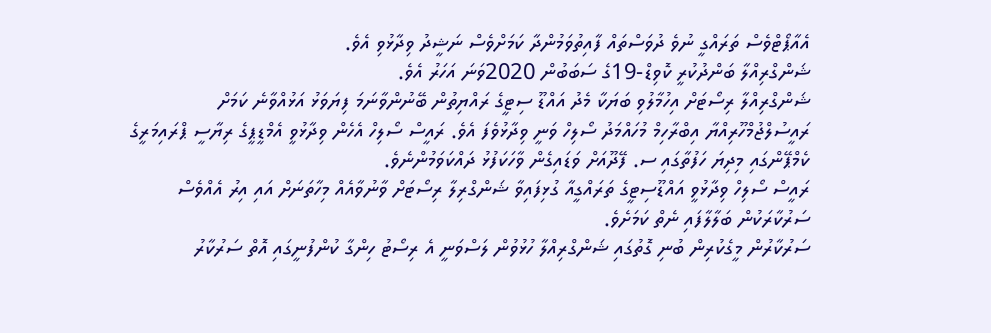އެއާޕޯޓްވެސް ތަރައްގީ ނުވެ ދުވަސްތައް ފާއިތުވަމުންދާ ކަމަށްވެސް ނަޝީދު ވިދާޅުވި އެވެ.
ޝަންގްރިއްލާ ބަންދުކުރީ ކޮވިޑް-19ގެ ސަބަބުން 2020ވަނަ އަހަރު އެވެ.
ޝަންގްރިއްލާ ރިސޯޓަށް އިހުމާލުވި ބަޔަކާ މެދު އައްޑޫ ސިޓީގެ ރައްޔިތުން ބޭނުންވާނަމަ ފިޔަވަޅު އަޅުއްވާނެ ކަމަށް ރައީސުލްޖުމްހޫރިއްޔާ އިބްރާހިމް މުހައްމަދު ސޯލިހް ވަނީ ވިދާޅުވެފަ އެވެ. ރައީސް ސޯލިހް އެހެން ވިދާޅުވީ އެމްޑީޕީގެ ރިޔާސީ ޕްރައިމަރީގެ ކެމްޕޭންގައި މިދިޔަ ހަފުތާގައި ސ. ފޭދޫއަށް ވަޑައިގެން ވާހަކަފުޅު ދައްކަވަމުންނެވެ.
ރައީސް ސޯލިހް ވިދާޅުވީ އައްޑޫސިޓީގެ ތަރައްގީއާ ގުޅިފައިވާ ޝަންގްރިލާ ރިސޯޓަށް ވާނުވާއެއް މިހާތަނަށް އައި އިރު އެއްވެސް ސަރުކާރަކުން ބަލާލާފައި ނެތް ކަމަށެވެ.
ސަރުކާރުން މީގެކުރިން ބުނި ގޮތުގައި ޝަންގްރިއްލާ ހުޅުވުން ލަސްވަނީ އެ ރިސޯޓު ހިންގާ ކުންފުނީގައި އޮތް ސަރުކާރު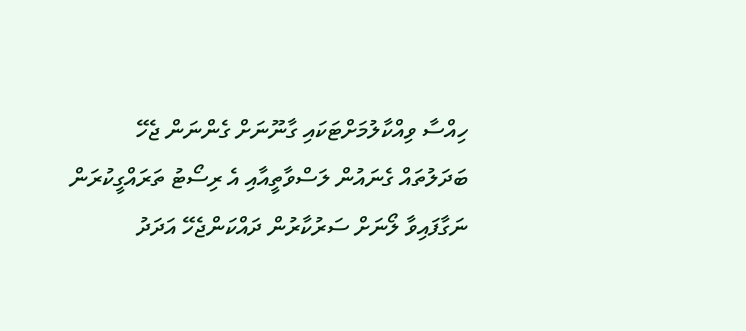ހިއްސާ ވިއްކާލުމަށްޓަކައި ގާނޫނަށް ގެންނަން ޖެހޭ ބަދަލުތައް ގެނައުން ލަސްވާތީއާއި އެ ރިސޯޓު ތަރައްގީކުރަން ނަގާފައިވާ ލޯނަށް ސަރުކާރުން ދައްކަންޖެހޭ އަދަދު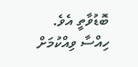ބޮޑުވާތީ އެވެ. ހިއްސާ ވިއްކުމަށް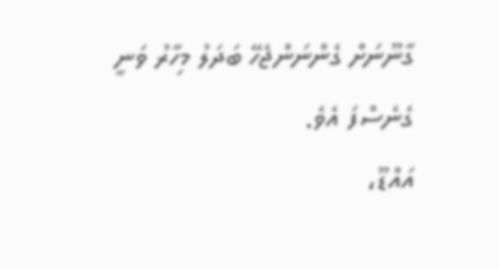ގާނޫނަށް ގެންނަންޖެހޭ ބަދަލު މިހާރު ވަނީ ގެނެސްފަ އެވެ.
އައްޑޫ،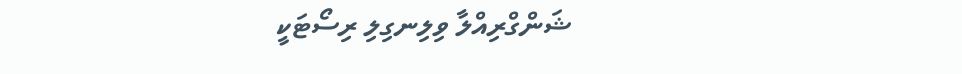ޝަންގްރިއްލާ ވިލިނގިލި ރިސޯޓަކީ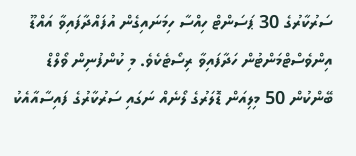ސަރުކާރުގެ 30 ޕަސަންޓް ހިއްސާ ހިމަނައިގެން އުފައްދާފައިވާ އައްޑޫ އިންވެސްޓްމަންޓުން ހަދާފައިވާ ރިސޯޓެކެވެ. މި ކުންފުނިން ވޯލްޑް ބޭންކުން 50 މިލިއަން ޑޮލަރުގެ ލޯނެއް ނަގައި ސަރުކާރުގެ ފައިސާއާއެކު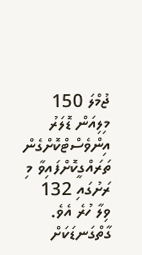ޖުމްލަ 150 މިލިއަން ޑޮލަރު އިންވެސްޓްކޮށްގެން ތަރައްގީކޮށްފައިވާ މި ރަށުގައި 132 ވިލާ ހުރެ އެވެ. ގާތްގަނޑަކަށް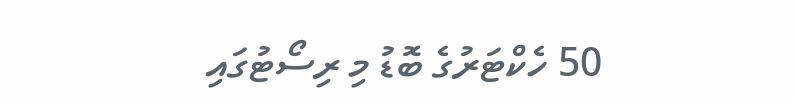50 ހެކްޓަރުގެ ބޮޑު މި ރިސޯޓުގައި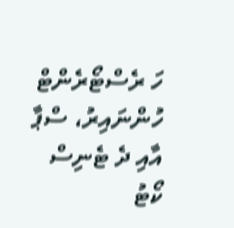ހަ ރެސްޓޯރެންޓް ހުންނައިރު، ސްޕާ އާއި ދެ ޓެނިސް ކޯޓު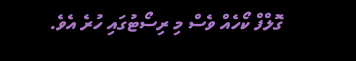ގޮލްފް ކޯހެއް ވެސް މި ރިސޯޓުގައި ހުރެ އެވެ.